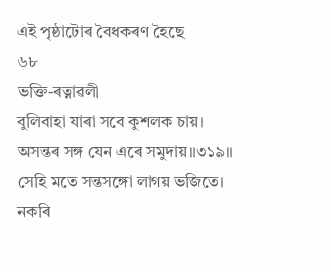এই পৃষ্ঠাটোৰ বৈধকৰণ হৈছে
৬৮
ভক্তি-ৰত্নাৱলী
বুলিবাহা যাৰা সবে কুশলক চায়।
অসন্তৰ সঙ্গ যেন এৰে সমুদায়॥৩১৯॥
সেহি মতে সন্তসঙ্গো লাগয় ভজিতে।
নকৰি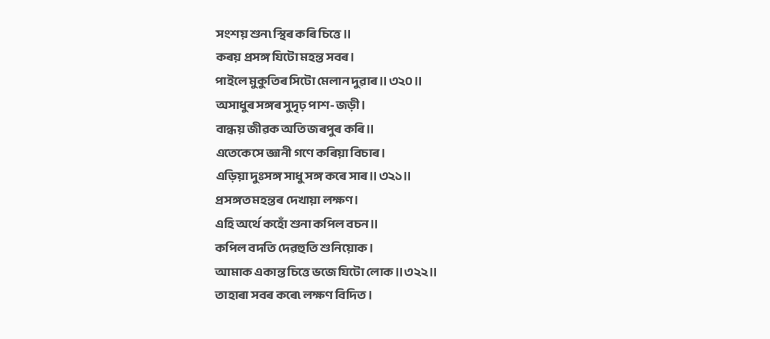সংশয় শুন৷ স্থিৰ কৰি চিত্তে॥
কৰয় প্ৰসঙ্গ যিটো মহন্ত সবৰ।
পাইলে মুকুতিৰ সিটো মেলান দুৱাৰ॥৩২০॥
অসাধুৰ সঙ্গৰ সুদৃঢ় পাশ-জড়ী।
বান্ধয় জীৱক অতি জৰপুৰ কৰি॥
এতেকেসে জ্ঞানী গণে কৰিয়া বিচাৰ।
এড়িয়া দুঃসঙ্গ সাধু সঙ্গ কৰে সাৰ॥৩২১॥
প্ৰসঙ্গত মহন্তৰ দেখায়া লক্ষণ।
এহি অৰ্থে কহোঁ শুনা কপিল বচন॥
কপিল বদতি দেৱহুতি শুনিয়োক।
আমাক একান্ত চিত্তে ভজে যিটো লোক॥৩২২॥
তাহাৰা সবৰ কৰে৷ লক্ষণ বিদিত।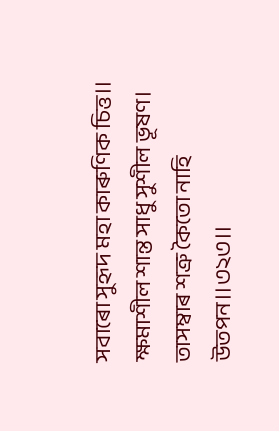সবাৰো সুহৃদ মহা কাৰুণিক চিত্ত॥
ক্ষমাশীল শান্ত সাধু সুশীল ভূষণ।
তাসম্বাৰ শত্ৰু কৈতো নাহি উতপন॥৩২৩॥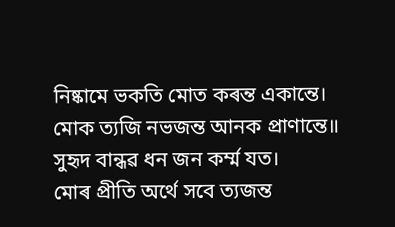নিষ্কামে ভকতি মোত কৰন্ত একান্তে।
মোক ত্যজি নভজন্ত আনক প্ৰাণান্তে॥
সুহৃদ বান্ধৱ ধন জন কৰ্ম্ম যত।
মোৰ প্ৰীতি অৰ্থে সবে ত্যজন্ত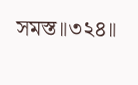সমস্ত॥৩২৪॥